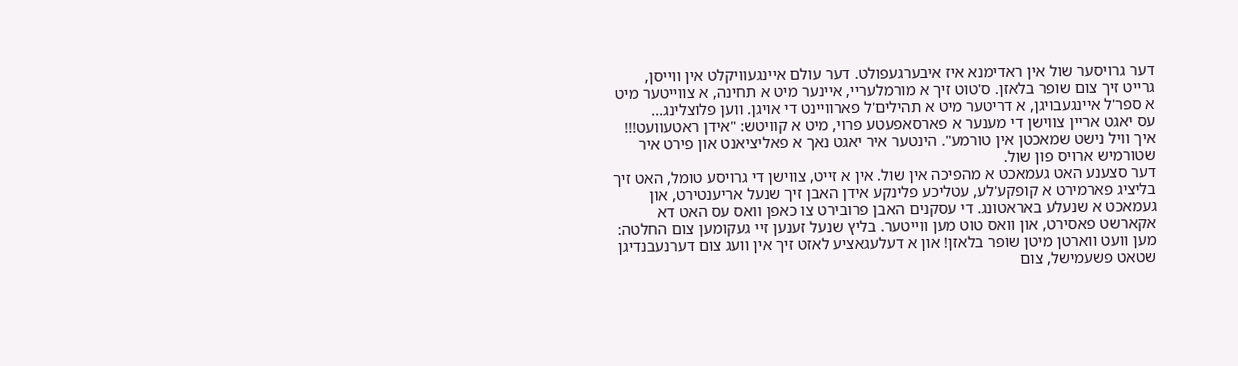דער גרויסער שול אין ראדימנא איז איבערגעפולט. דער עולם איינגעוויקלט אין ווייסן, גרייט זיך צום שופר בלאזן. ס'טוט זיך א מורמלעריי, איינער מיט א תחינה, א צווייטער מיט א ספר'ל איינגעבויגן, א דריטער מיט א תהילים'ל פארוויינט די אויגן. ווען פלוצלינג...
עס יאגט אריין צווישן די מענער א פארסאפעטע פרוי, מיט א קוויטש: "אידן ראטעוועט!!! איך וויל נישט שמאכטן אין טורמע". הינטער איר יאגט נאך א פאליציאנט און פירט איר שטורמיש ארויס פון שול.
דער סצענע האט געמאכט א מהפיכה אין שול. אין א זייט, צווישן די גרויסע טומל, האט זיך בליציג פארמירט א קופקע'לע, עטליכע פלינקע אידן האבן זיך שנעל אריענטירט, און געמאכט א שנעלע באראטונג. די עסקנים האבן פרובירט צו כאפן וואס עס האט דא אקארשט פאסירט, און וואס טוט מען ווייטער. בליץ שנעל זענען זיי געקומען צום החלטה: מען וועט ווארטן מיטן שופר בלאזן! און א דעלעגאציע לאזט זיך אין וועג צום דערנעבנדיגן שטאט פשעמישל, צום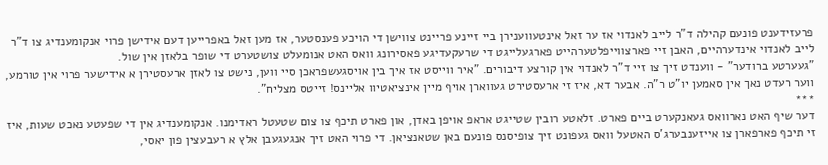פרעזידענט פונעם קהילה ד"ר לייב לאנדוי אז ער זאל אינטעווענירן ביי זיינע פריינט צווישן די הויכע פענסטער, אז מען זאל באפרייען דעם אידישן פרוי אנקומענדיג צו ד"ר לייב לאנדוי אינדערהיים, האבן זיי פארצווייפלטערהייט פארגעלייגט די שרעקעדיגע פאסירונג וואס האט אנומעלט צושטערט די שופר בלאזן אין שול.
"געערטע ברודער" - ווענדט זיך צו זיי ד"ר לאנדוי אין קורצע דיבורים. "איר ווייסט אז איך בין אויסגעשפראכן סיי ווען, נישט צו לאזן ארעסטירן א אידישער פרוי אין טורמע, ווער רעדט נאך אין סאמען יו"ט ר"ה. אבער דא, איז זי ארעסטירט געווארן אויף מיין אינציאטיוו אליינס! זייטס מצליח".
***
דער שיף האט נארוואס געאנקערט ביים פארט. זלאטע רובין שטייגט אראפ אויפן באדן, און פארט תיכף צו צום שטעטל ראדימנו. אנקומענדיג אין די שפעטע נאכט שעות, איז זי תיכף פארפארן צו אייזענבערג'ס האטעל וואס געפונט זיך צופיסנס פונעם באן שטאנציאן. די פרוי האט זיך אנגעגעבן אלץ א רעבעצין פון יאסי,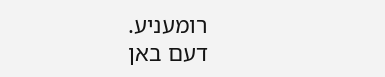רומעניע.
דעם באן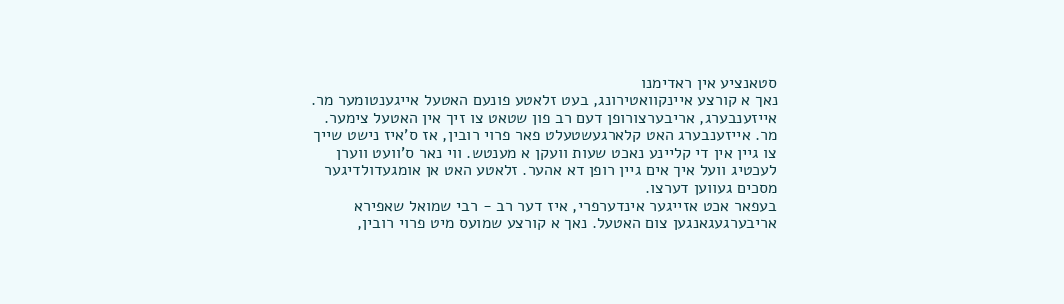סטאנציע אין ראדימנו
נאך א קורצע איינקוואטירונג, בעט זלאטע פונעם האטעל אייגענטומער מר. אייזענבערג, אריבערצורופן דעם רב פון שטאט צו זיך אין האטעל צימער. מר. אייזענבערג האט קלארגעשטעלט פאר פרוי רובין, אז ס'איז נישט שייך צו גיין אין די קליינע נאכט שעות וועקן א מענטש. ווי נאר ס'וועט ווערן לעכטיג וועל איך אים גיין רופן דא אהער. זלאטע האט אן אומגעדולדיגער מסכים געווען דערצו.
בעפאר אכט אזייגער אינדערפרי, איז דער רב - רבי שמואל שאפירא אריבערגעגאנגען צום האטעל. נאך א קורצע שמועס מיט פרוי רובין,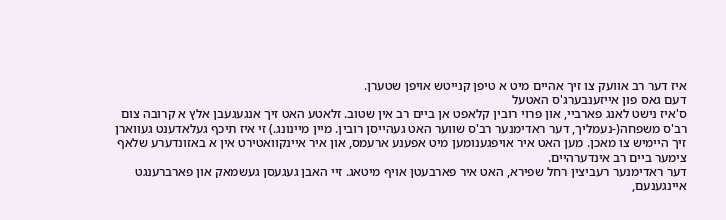איז דער רב אוועק צו זיך אהיים מיט א טיפן קנייטש אויפן שטערן.
דעם גאס פון אייזענבערג'ס האטעל
ס'איז נישט לאנג פארביי, און פרוי רובין קלאפט אן ביים רב אין שטוב. זלאטע האט זיך אנגעגעבן אלץ א קרובה צום רב'ס משפחה(-נעמליך, דער ראדימנער רב'ס שווער האט געהייסן רובין. מיין מיינונג.) זי איז תיכף געלאדענט געווארן זיך היימיש צו מאכן. מען האט איר אויפגענומען מיט אפענע ארעמס, און איר איינקוואטירט אין א באזונדערע שלאף צימער ביים רב אינדערהיים.
דער ראדימנער רעביצין רחל שפירא, האט איר פארבעטן אויף מיטאג. זיי האבן געגעסן געשמאק און פארברענגט איינגענעם,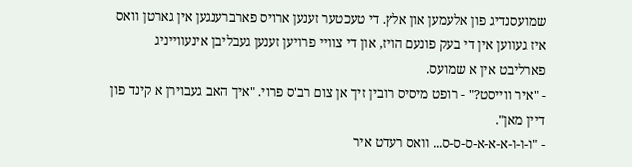שמועסנדיג פון אלעמען און אלץ. די טעכטער זענען ארויס פארברענגען אין גארטן וואס איז געווען אין די בעק פונעם הויז, און די צוויי פרויען זענען געבליבן אינעווייניג פארליבט אין א שמועס.
- "איר ווייסט?" - רופט מיסיס רובין זיך אן צום רב'ס פרוי. "איך האב געבוירן א קינד פון דיין מאן".
- "ו-ו-ו-א-א-א-ס-ס-ס... וואס רעדט איר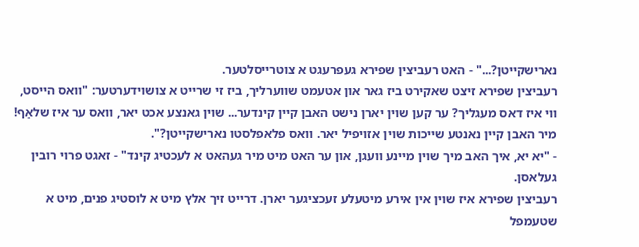נארישקייטן?..." - האט רעביצין שפירא געפרעגט א צוטרייסלטער.
רעביצין שפירא זיצט שאקירט ביז גאר און אטעמט שווערליך, ביז זי שרייט א צושוידערטער: "וואס הייסט, ווי איז דאס מעגליך? ער קען שוין יארן נישט האבן קיין קינדער... שוין גאנצע אכט יאר, וואס ער איז שלאַף! מיר האבן קיין נאנטע שייכות שוין אזויפיל יאר. וואס פלאפלסטו נארישקייטן?".
- "יא יא, איך האב מיך שוין מיינע וועגן, און ער האט מיט מיר געהאט א לעכטיג קינד" - זאגט פרוי רובין געלאסן.
רעביצין שפירא איז שוין אין אירע מיטעלע זעכציגער יארן. דרייט זיך אלץ מיט א לוסטיג פנים, מיט א שטעמפל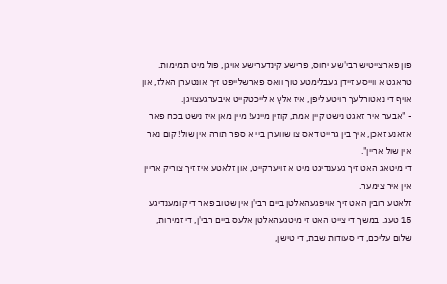פון פארצייטיש רבי'שע יחוס, פרישע קינדערישע אויגן, פול מיט תמימות. טראגט א ווייסע זיידן געבלימטע טוך וואס פארשלייפט זיך אונטערן האלז, און אויף די נאטורלעך רויטע ליפן, איז אלץ א לייכטקייט איבערגעצויגן.
- "אבער איר זאגט נישט קיין אמת, קוזין מיינע! מיין מאן איז נישט בכח פאר אזאנע זאכן, איך בין גרייט דאס צו שווערן ביי א ספר תורה אין שול! קום נאר אין שול אריין".
די מיטאג האט זיך געענדיגט מיט א זויערקייט, און זלאטע איז זיך צוריק אריין אין איר צימער.
זלאטע רובין האט זיך אויפגעהאלטן ביים רבי'ן אין שטוב פאר די קומענדיגע 15 טעג. במשך די צייט האט זי מיטגעהאלטן אלעס ביים רבי'ן, די זמירות, שלום עליכם, די סעודות שבת, די טישן,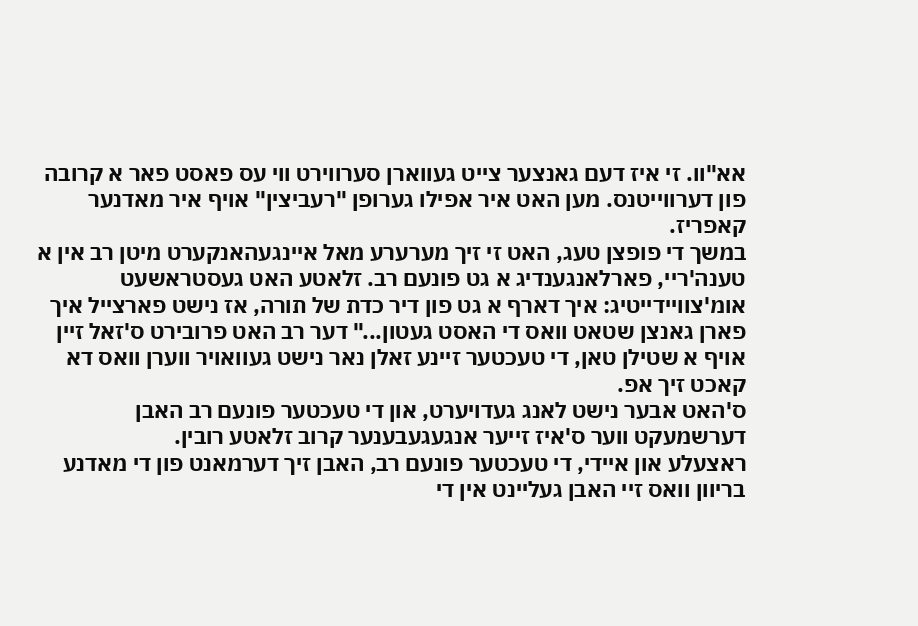אא"וו. זי איז דעם גאנצער צייט געווארן סערווירט ווי עס פאסט פאר א קרובה פון דערווייטנס. מען האט איר אפילו גערופן "רעביצין" אויף איר מאדנער קאפריז.
במשך די פופצן טעג, האט זי זיך מערערע מאל איינגעהאנקערט מיטן רב אין א טענה'ריי, פארלאנגענדיג א גט פונעם רב. זלאטע האט געסטראשעט אומ'צוויידייטיג: איך דארף א גט פון דיר כדת של תורה, אז נישט פארצייל איך פארן גאנצן שטאט וואס די האסט געטון..." דער רב האט פרובירט ס'זאל זיין אויף א שטילן טאן, די טעכטער זיינע זאלן נאר נישט געוואויר ווערן וואס דא קאכט זיך אפ.
ס'האט אבער נישט לאנג געדויערט, און די טעכטער פונעם רב האבן דערשמעקט ווער ס'איז זייער אנגעגעבענער קרוב זלאטע רובין.
ראצעלע און איידי, די טעכטער פונעם רב, האבן זיך דערמאנט פון די מאדנע בריוון וואס זיי האבן געליינט אין די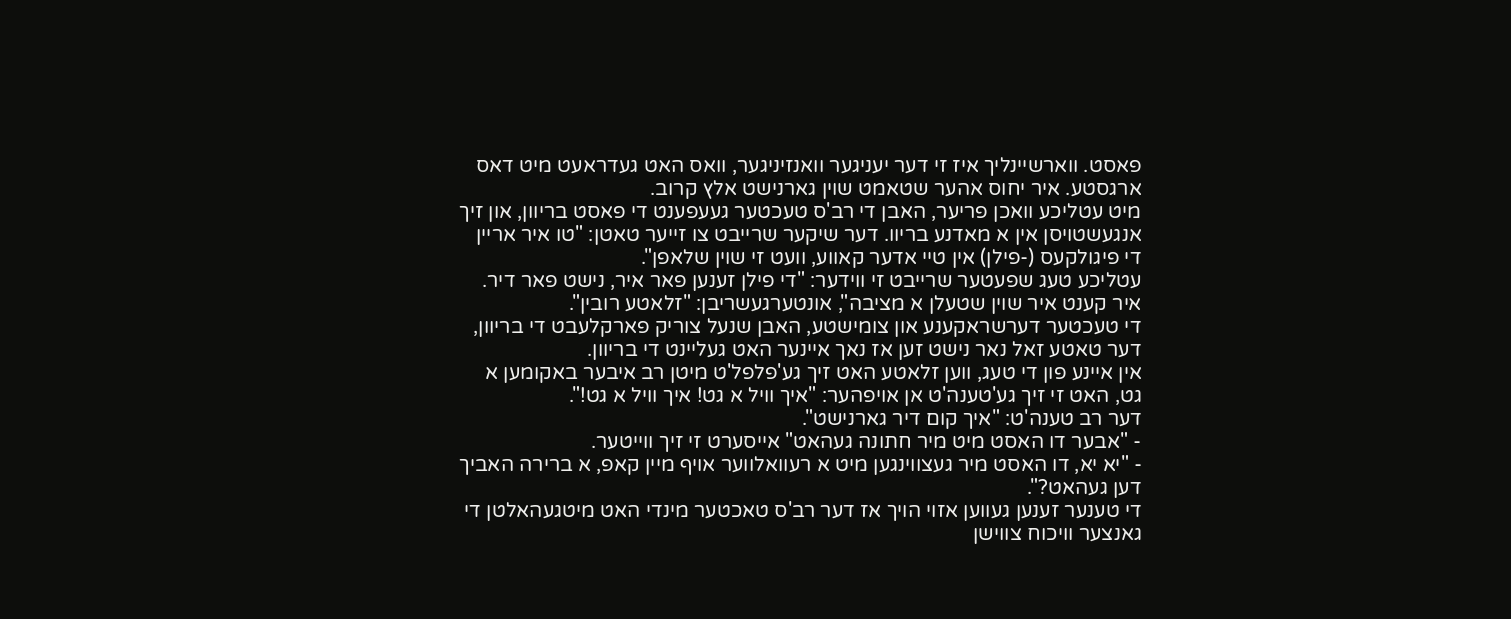פאסט. ווארשיינליך איז זי דער יעניגער וואנזיניגער, וואס האט געדראעט מיט דאס ארגסטע. איר יחוס אהער שטאמט שוין גארנישט אלץ קרוב.
מיט עטליכע וואכן פריער, האבן די רב'ס טעכטער געעפענט די פאסט בריוון, און זיך אנגעשטויסן אין א מאדנע בריוו. דער שיקער שרייבט צו זייער טאטן: "טו איר אריין די פיגולקעס (-פילן) אין טיי אדער קאווע, וועט זי שוין שלאפן".
עטליכע טעג שפעטער שרייבט זי ווידער: "די פילן זענען פאר איר, נישט פאר דיר. איר קענט איר שוין שטעלן א מציבה", אונטערגעשריבן: "זלאטע רובין".
די טעכטער דערשראקענע און צומישטע, האבן שנעל צוריק פארקלעבט די בריוון, דער טאטע זאל נאר נישט זען אז נאך איינער האט געליינט די בריוון.
אין איינע פון די טעג, ווען זלאטע האט זיך גע'פלפל'ט מיטן רב איבער באקומען א גט, האט זי זיך גע'טענה'ט אן אויפהער: "איך וויל א גט! איך וויל א גט!".
דער רב טענה'ט: "איך קום דיר גארנישט".
- "אבער דו האסט מיט מיר חתונה געהאט" אייסערט זי זיך ווייטער.
- "יא יא, דו האסט מיר געצווינגען מיט א רעוואלווער אויף מיין קאפ, א ברירה האביך דען געהאט?".
די טענער זענען געווען אזוי הויך אז דער רב'ס טאכטער מינדי האט מיטגעהאלטן די גאנצער וויכוח צווישן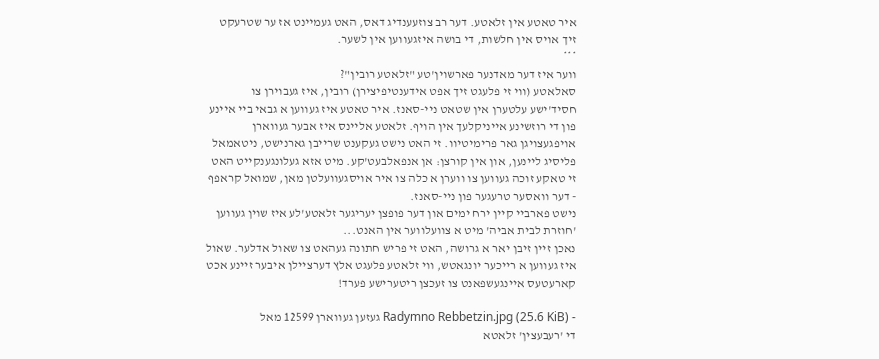איר טאטע אין זלאטע. דער רב צוזעענדיג דאס, האט געמיינט אז ער שטרעקט זיך אויס אין חלשות, די בושה איזגעווען אין לשער.
***
ווער איז דער מאדנער פארשוין'טע "זלאטע רובין"?
סאלאטע (ווי זי פלעגט זיך אפט אידענטיפיצירן) רובין, איז געבוירן צו חסיד'ישע עלטערן אין שטאט ניי-סאנז. איר טאטע איז געווען א גבאי ביי איינע פון די רוזשינע אייניקלעך אין הויף. זלאטע אליינס איז אבער געווארן אויפגעצויגן גאר פרימיטיוו. זי האט נישט געקענט שרייבן גארנישט, ניטאמאל פליסיג ליינען, און אין קורצן: אן אנפאלבעט'קע. מיט אזא געלונגענקייט האט זי טאקע זוכה געווען צו ווערן א כלה צו איר אויסגעוועלטן מאן, שמואל קראפף - דער וואסער טרעגער פון ניי-סאנז.
נישט פארביי קיין ירח ימים און דער פופצן יעריגער זלאטע'לע איז שוין געווען 'חוזרת לבית אביה' מיט א צוועלווער אין האנט...
נאכן זיין זיבן יאר א גרושה, האט זי פריש חתונה געהאט צו שאול אדלער. שאול איז געווען א רייכער יונגאטש, ווי זלאטע פלעגט אלץ דערציילן איבער זיינע אכט קארעטעס איינגעשפאנט צו זעכצן ריטערישע פערד!

- Radymno Rebbetzin.jpg (25.6 KiB) געזען געווארן 12599 מאל
די 'רעבעצין' זלאטא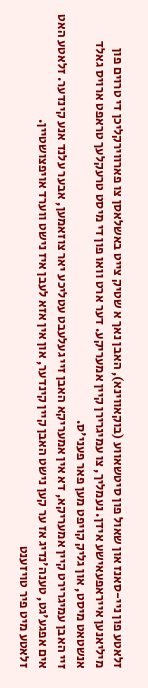זלאטע פון ניי-סאנז און שאול פון סיטשאווע (בוקאווינא), האבן נאך א שטיק צייט באשלאסן צו פארווירקליכן די טרוים פון מיליאנען אייראפעאישע אידן. נעמליך, צו עמיגרירן קיין אמעריקע. דער ארט וואו פון די מיסט טרעקלעך טראפט ארויס גאלד אנשטאט מיסט, און גליק קויפט מען פאר פעני'ס.
זיי האבן עמיגרירט קיין אמעריקא, דא אין אמעריקא האבן זיי געלעבט עטליכע יאר צוזאמען, אבער עלנד אנע קינדער. זלאטע האט אים אפגע'גט, טענה'נדיג אז ער קען נישט האבן קיין קינדער, און אין אזא לעבן איז נישט ווערד אויפצושטיין.
זלאטע מיט פיר טויזענט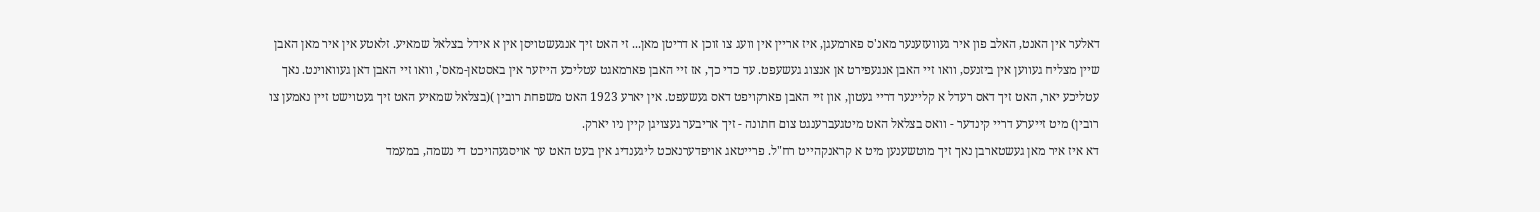דאלער אין האנט, האלב פון איר געוועזענער מאנ'ס פארמעגן, איז אריין אין וועג צו זוכן א דריטן מאן... זי האט זיך אנגעשטויסן אין א אידל בצלאל שמאיע. זלאטע אין איר מאן האבן שיין מצליח געווען אין ביזנעס, וואו זיי האבן אנגעפירט אן אנצוג געשעפט. עד כדי כך, אז זיי האבן פארמאגט עטליכע הייזער אין באסטאן-מאס', וואו זיי האבן דאן געוואוינט. נאך עטליכע יאר, האט זיך דאס רעדל א קליינער דריי געטון, און זיי האבן פארקויפט דאס געשעפט. אין יארע 1923 האט משפחת רובין )(בצלאל שמאיע האט זיך געטוישט זיין נאמען צו רובין) מיט זייערע דריי קינדער - וואס בצלאל האט מיטגעברענגט צום חתונה - זיך אריבער געצויגן קיין ניו יארק.
דא איז איר מאן געשטארבן נאך זיך מוטשענען מיט א קראנקהייט רח"ל. פרייטאג אויפדערנאכט ליגענדיג אין בעט האט ער אויסגעהויכט די נשמה, במעמד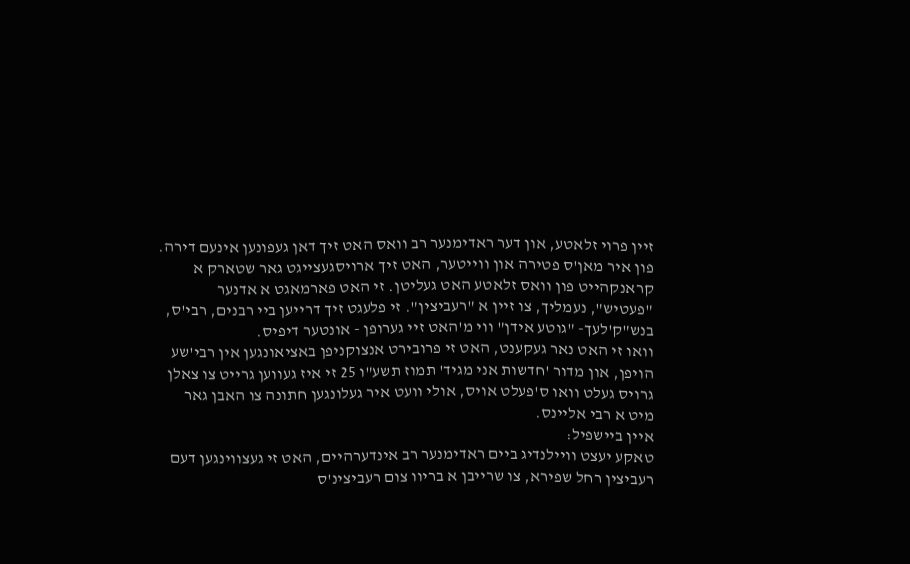זיין פרוי זלאטע, און דער ראדימנער רב וואס האט זיך דאן געפונען אינעם דירה.
פון איר מאן'ס פטירה און ווייטער, האט זיך ארויסגעצייגט גאר שטארק א קראנקהייט פון וואס זלאטע האט געליטן. זי האט פארמאגט א אדנער "פעטיש", נעמליך, צו זיין א "רעביצין". זי פלעגט זיך דרייען ביי רבנים, רבי'ס, בנש"ק'לעך- "גוטע אידן" ווי מ'האט זיי גערופן - אונטער דיפיס.
וואו זי האט נאר געקענט, האט זי פרובירט אנצוקניפן באציאונגען אין רבי'שע הויפן, און מדור 'חדשות אני מגיד' תמוז תשע"ו 25 זי איז געווען גרייט צו צאלן גרויס געלט וואו ס'פעלט אויס, אולי וועט איר געלונגען חתונה צו האבן גאר מיט א רבי אליינס.
איין ביישפיל:
טאקע יעצט וויילנדיג ביים ראדימנער רב אינדערהיים, האט זי געצווינגען דעם רעביצין רחל שפירא, צו שרייבן א בריוו צום רעביצינ'ס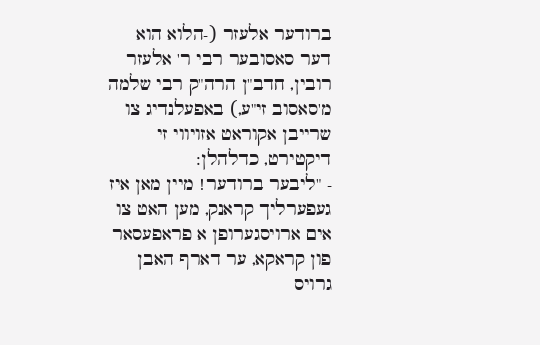ברודער אלעזר (-הלוא הוא דער סאסובער רבי ר' אלעזר רובין, חדב"ן הרה"ק רבי שלמה מ'סאסוב זי"ע,) באפעלנדיג צו שרייבן אקוראט אזויווי זי דיקטירט, כדלהלן:
- "ליבער ברודער! מיין מאן איז געפערליך קראנק, מען האט צו אים ארויסגערופן א פראפעסאר פון קראקא, ער דארף האבן גרויס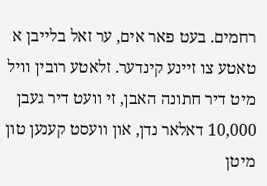רחמים. בעט פאר אים, ער זאל בלייבן א טאטע צו זיינע קינדער. זלאטע רובין וויל מיט דיר חתונה האבן, זי וועט דיר געבן 10,000 דאלאר נדן, און וועסט קענען טון מיטן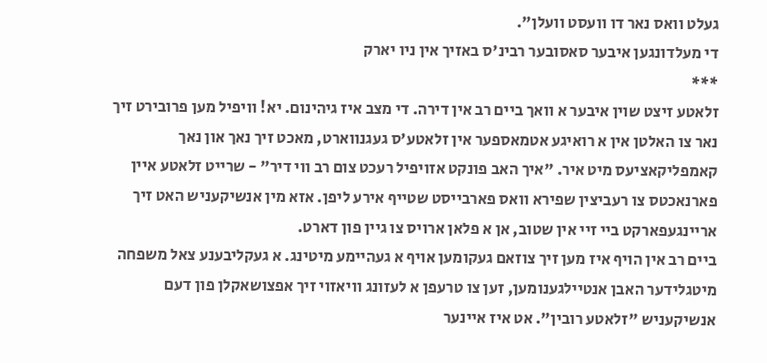געלט וואס נאר דו וועסט וועלן".
די מעלדונגען איבער סאסובער רבינ'ס באזיך אין ניו יארק
***
זלאטע זיצט שוין איבער א וואך ביים רב אין דירה. די מצב איז גיהינום. יא! וויפיל מען פרובירט זיך נאר צו האלטן אין א רואיגע אטמאספער אין זלאטע'ס געגנווארט, מאכט זיך נאך און נאך קאמפליקאציעס מיט איר. "איך האב פונקט אזויפיל רעכט צום רב ווי דיר" - שרייט זלאטע איין פארנאכטס צו רעביצין שפירא וואס פארבייסט שטייף אירע ליפן. אזא מין אנשיקעניש האט זיך אריינגעפארקט ביי זיי אין שטוב, אן א פלאן ארויס צו גיין פון דארט.
ביים רב אין הויף איז מען זיך צוזאם געקומען אויף א געהיימע מיטינג. א געקליבענע צאל משפחה מיטגלידער האבן אנטיילגענומען, זען צו טרעפן א לעזונג וויאזוי זיך אפצושאקלן פון דעם אנשיקעניש "זלאטע רובין". אט איז איינער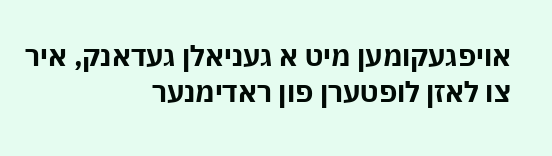אויפגעקומען מיט א געניאלן געדאנק, איר צו לאזן לופטערן פון ראדימנער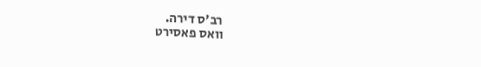רב'ס דירה.
וואס פאסירט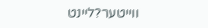ווייטער?ליינט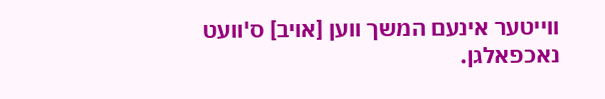ווייטער אינעם המשך ווען [אויב] ס'וועט נאכפאלגן.